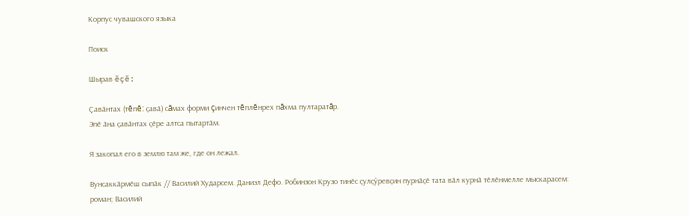Корпус чувашского языка

Поиск

Шырав ĕçĕ:

Ҫавӑнтах (тĕпĕ: ҫавӑ) сăмах форми çинчен тĕплĕнрех пăхма пултаратăр.
Эпӗ ӑна ҫавӑнтах ҫӗре алтса пытартӑм.

Я закопал его в землю там же, где он лежал.

Вунсаккӑрмӗш сыпӑк // Василий Хударсем. Даниэл Дефо. Робинзон Крузо тинӗс ҫулҫӳревҫин пурнӑҫӗ тата вӑл курнӑ тӗлӗнмелле мыскарасем: роман; Василий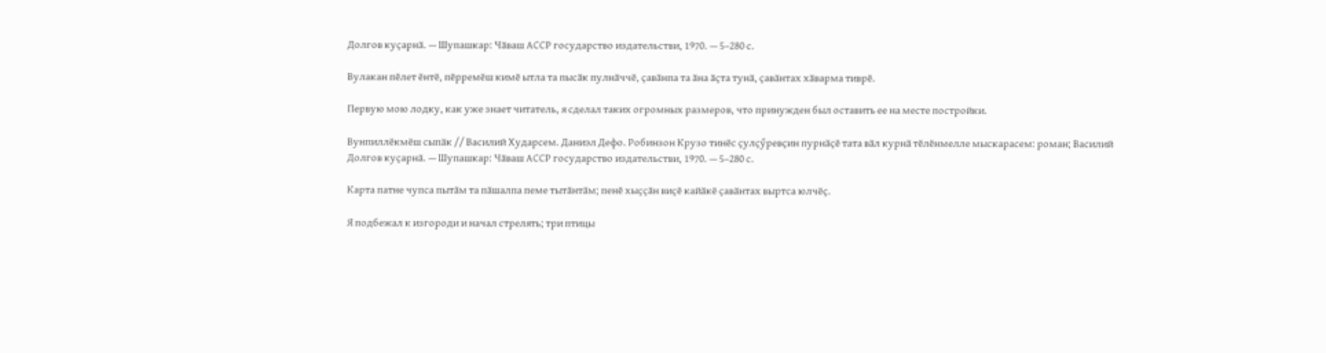Долгов куҫарнӑ. — Шупашкар: Чӑваш АССР государство издательстви, 1970. — 5–280 с.

Вулакан пӗлет ӗнтӗ, пӗрремӗш кимӗ ытла та пысӑк пулнӑччӗ, ҫавӑнпа та ӑна ӑҫта тунӑ, ҫавӑнтах хӑварма тиврӗ.

Первую мою лодку, как уже знает читатель, я сделал таких огромных размеров, что принужден был оставить ее на месте постройки.

Вунпиллӗкмӗш сыпӑк // Василий Хударсем. Даниэл Дефо. Робинзон Крузо тинӗс ҫулҫӳревҫин пурнӑҫӗ тата вӑл курнӑ тӗлӗнмелле мыскарасем: роман; Василий Долгов куҫарнӑ. — Шупашкар: Чӑваш АССР государство издательстви, 1970. — 5–280 с.

Карта патне чупса пытӑм та пӑшалпа пеме тытӑнтӑм; пенӗ хыҫҫӑн виҫӗ кайӑкӗ ҫавӑнтах выртса юлчӗҫ.

Я подбежал к изгороди и начал стрелять; три птицы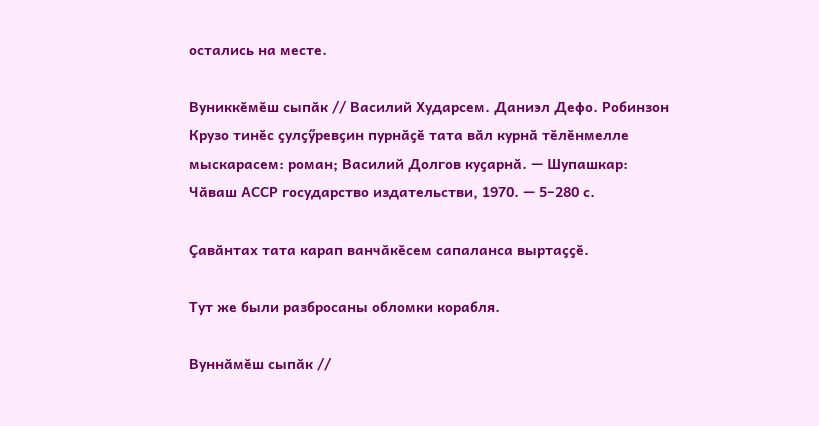остались на месте.

Вуниккӗмӗш сыпӑк // Василий Хударсем. Даниэл Дефо. Робинзон Крузо тинӗс ҫулҫӳревҫин пурнӑҫӗ тата вӑл курнӑ тӗлӗнмелле мыскарасем: роман; Василий Долгов куҫарнӑ. — Шупашкар: Чӑваш АССР государство издательстви, 1970. — 5–280 с.

Ҫавӑнтах тата карап ванчӑкӗсем сапаланса выртаҫҫӗ.

Тут же были разбросаны обломки корабля.

Вуннӑмӗш сыпӑк //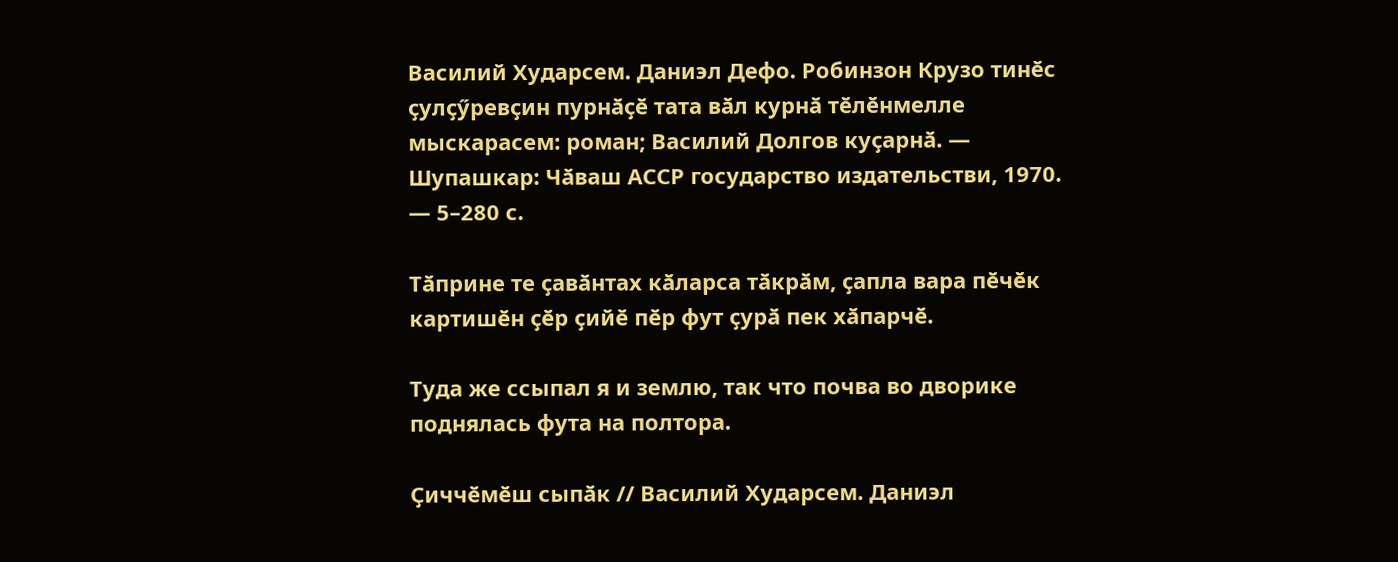Василий Хударсем. Даниэл Дефо. Робинзон Крузо тинӗс ҫулҫӳревҫин пурнӑҫӗ тата вӑл курнӑ тӗлӗнмелле мыскарасем: роман; Василий Долгов куҫарнӑ. — Шупашкар: Чӑваш АССР государство издательстви, 1970. — 5–280 с.

Тӑприне те ҫавӑнтах кӑларса тӑкрӑм, ҫапла вара пӗчӗк картишӗн ҫӗр ҫийӗ пӗр фут ҫурӑ пек хӑпарчӗ.

Туда же ссыпал я и землю, так что почва во дворике поднялась фута на полтора.

Ҫиччӗмӗш сыпӑк // Василий Хударсем. Даниэл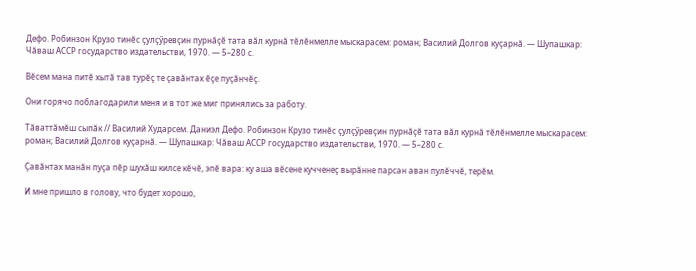Дефо. Робинзон Крузо тинӗс ҫулҫӳревҫин пурнӑҫӗ тата вӑл курнӑ тӗлӗнмелле мыскарасем: роман; Василий Долгов куҫарнӑ. — Шупашкар: Чӑваш АССР государство издательстви, 1970. — 5–280 с.

Вӗсем мана питӗ хытӑ тав турӗҫ те ҫавӑнтах ӗҫе пуҫӑнчӗҫ.

Они горячо поблагодарили меня и в тот же миг принялись за работу.

Тӑваттӑмӗш сыпӑк // Василий Хударсем. Даниэл Дефо. Робинзон Крузо тинӗс ҫулҫӳревҫин пурнӑҫӗ тата вӑл курнӑ тӗлӗнмелле мыскарасем: роман; Василий Долгов куҫарнӑ. — Шупашкар: Чӑваш АССР государство издательстви, 1970. — 5–280 с.

Ҫавӑнтах манӑн пуҫа пӗр шухӑш килсе кӗчӗ, эпӗ вара: ку аша вӗсене кучченеҫ вырӑнне парсан аван пулӗччӗ, терӗм.

И мне пришло в голову, что будет хорошо,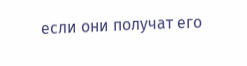если они получат его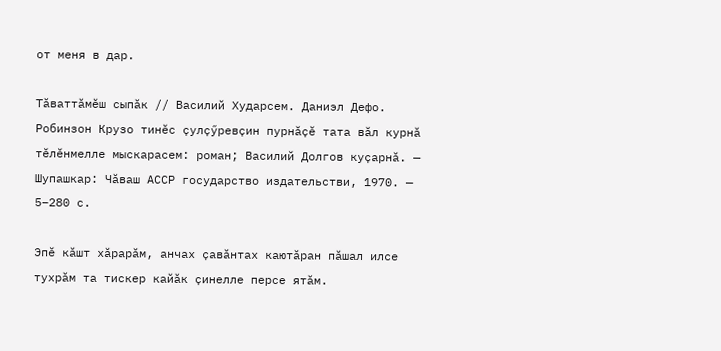от меня в дар.

Тӑваттӑмӗш сыпӑк // Василий Хударсем. Даниэл Дефо. Робинзон Крузо тинӗс ҫулҫӳревҫин пурнӑҫӗ тата вӑл курнӑ тӗлӗнмелле мыскарасем: роман; Василий Долгов куҫарнӑ. — Шупашкар: Чӑваш АССР государство издательстви, 1970. — 5–280 с.

Эпӗ кӑшт хӑрарӑм, анчах ҫавӑнтах каютӑран пӑшал илсе тухрӑм та тискер кайӑк ҫинелле персе ятӑм.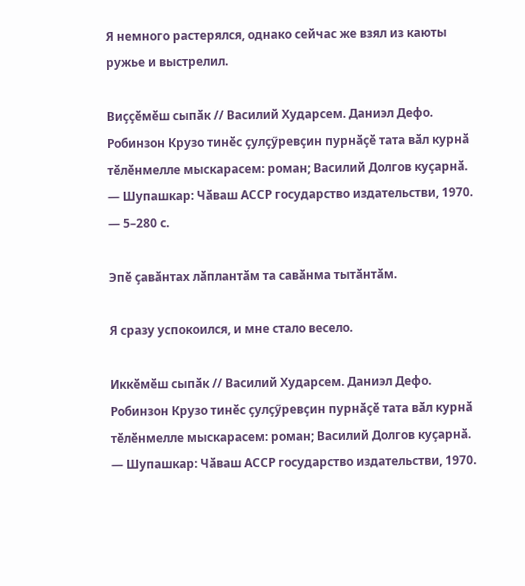Я немного растерялся, однако сейчас же взял из каюты ружье и выстрелил.

Виҫҫӗмӗш сыпӑк // Василий Хударсем. Даниэл Дефо. Робинзон Крузо тинӗс ҫулҫӳревҫин пурнӑҫӗ тата вӑл курнӑ тӗлӗнмелле мыскарасем: роман; Василий Долгов куҫарнӑ. — Шупашкар: Чӑваш АССР государство издательстви, 1970. — 5–280 с.

Эпӗ ҫавӑнтах лӑплантӑм та савӑнма тытӑнтӑм.

Я сразу успокоился, и мне стало весело.

Иккӗмӗш сыпӑк // Василий Хударсем. Даниэл Дефо. Робинзон Крузо тинӗс ҫулҫӳревҫин пурнӑҫӗ тата вӑл курнӑ тӗлӗнмелле мыскарасем: роман; Василий Долгов куҫарнӑ. — Шупашкар: Чӑваш АССР государство издательстви, 1970.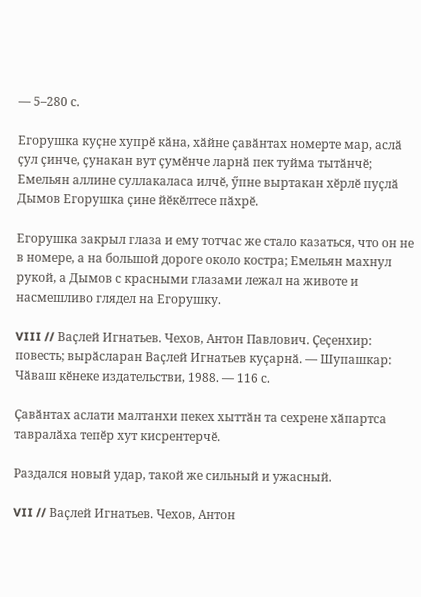— 5–280 с.

Егорушка куҫне хупрӗ кӑна, хӑйне ҫавӑнтах номерте мар, аслӑ ҫул ҫинче, ҫунакан вут ҫумӗнче ларнӑ пек туйма тытӑнчӗ; Емельян аллине суллакаласа илчӗ, ӳпне выртакан хӗрлӗ пуҫлӑ Дымов Егорушка ҫине йӗкӗлтесе пӑхрӗ.

Егорушка закрыл глаза и ему тотчас же стало казаться, что он не в номере, а на большой дороге около костра; Емельян махнул рукой, а Дымов с красными глазами лежал на животе и насмешливо глядел на Егорушку.

VIII // Ваҫлей Игнатьев. Чехов, Антон Павлович. Ҫеҫенхир: повесть; вырӑсларан Ваҫлей Игнатьев куҫарнӑ. — Шупашкар: Чӑваш кӗнеке издательстви, 1988. — 116 с.

Ҫавӑнтах аслати малтанхи пекех хыттӑн та сехрене хӑпартса тавралӑха тепӗр хут кисрентерчӗ.

Раздался новый удар, такой же сильный и ужасный.

VII // Ваҫлей Игнатьев. Чехов, Антон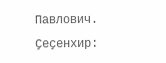Павлович. Ҫеҫенхир: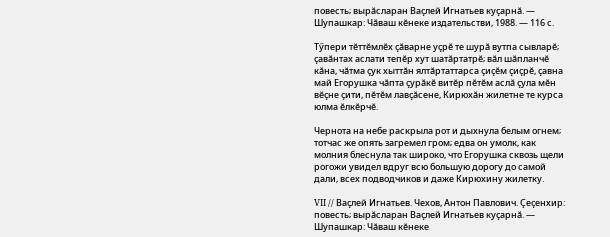повесть; вырӑсларан Ваҫлей Игнатьев куҫарнӑ. — Шупашкар: Чӑваш кӗнеке издательстви, 1988. — 116 с.

Тӳпери тӗттӗмлӗх ҫӑварне уҫрӗ те шурӑ вутпа сывларӗ; ҫавӑнтах аслати тепӗр хут шатӑртатрӗ; вӑл шӑпланчӗ кӑна, чӑтма ҫук хыттӑн ялтӑртаттарса ҫиҫӗм ҫиҫрӗ, ҫавна май Егорушка чӑпта ҫурӑкӗ витӗр пӗтӗм аслӑ ҫула мӗн вӗҫне ҫити, пӗтӗм лавҫӑсене, Кирюхӑн жилетне те курса юлма ӗлкӗрчӗ.

Чернота на небе раскрыла рот и дыхнула белым огнем; тотчас же опять загремел гром; едва он умолк, как молния блеснула так широко, что Егорушка сквозь щели рогожи увидел вдруг всю большую дорогу до самой дали, всех подводчиков и даже Кирюхину жилетку.

VII // Ваҫлей Игнатьев. Чехов, Антон Павлович. Ҫеҫенхир: повесть; вырӑсларан Ваҫлей Игнатьев куҫарнӑ. — Шупашкар: Чӑваш кӗнеке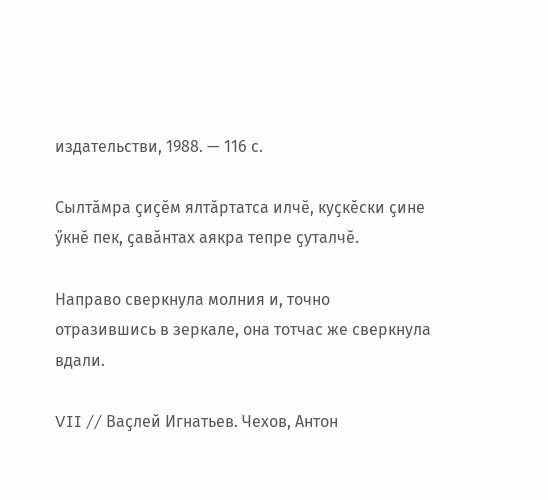издательстви, 1988. — 116 с.

Сылтӑмра ҫиҫӗм ялтӑртатса илчӗ, куҫкӗски ҫине ӳкнӗ пек, ҫавӑнтах аякра тепре ҫуталчӗ.

Направо сверкнула молния и, точно отразившись в зеркале, она тотчас же сверкнула вдали.

VII // Ваҫлей Игнатьев. Чехов, Антон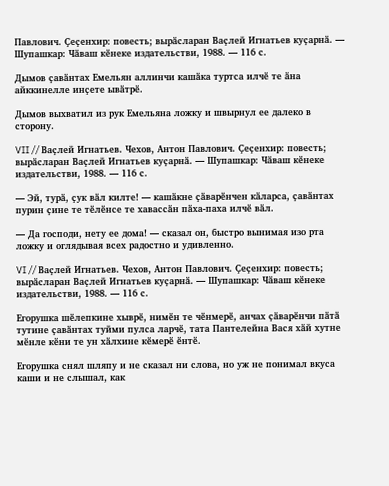Павлович. Ҫеҫенхир: повесть; вырӑсларан Ваҫлей Игнатьев куҫарнӑ. — Шупашкар: Чӑваш кӗнеке издательстви, 1988. — 116 с.

Дымов ҫавӑнтах Емельян аллинчи кашӑка туртса илчӗ те ӑна айккинелле инҫете ывӑтрӗ.

Дымов выхватил из рук Емельяна ложку и швырнул ее далеко в сторону.

VII // Ваҫлей Игнатьев. Чехов, Антон Павлович. Ҫеҫенхир: повесть; вырӑсларан Ваҫлей Игнатьев куҫарнӑ. — Шупашкар: Чӑваш кӗнеке издательстви, 1988. — 116 с.

— Эй, турӑ, ҫук вӑл килте! — кашӑкне ҫӑварӗнчен кӑларса, ҫавӑнтах пурин ҫине те тӗлӗнсе те хавассӑн пӑха-паха илчӗ вӑл.

— Да господи, нету ее дома! — сказал он, быстро вынимая изо рта ложку и оглядывая всех радостно и удивленно.

VI // Ваҫлей Игнатьев. Чехов, Антон Павлович. Ҫеҫенхир: повесть; вырӑсларан Ваҫлей Игнатьев куҫарнӑ. — Шупашкар: Чӑваш кӗнеке издательстви, 1988. — 116 с.

Егорушка шӗлепкине хыврӗ, нимӗн те чӗнмерӗ, анчах ҫӑварӗнчи пӑтӑ тутине ҫавӑнтах туйми пулса ларчӗ, тата Пантелейна Вася хӑй хутне мӗнле кӗни те ун хӑлхине кӗмерӗ ӗнтӗ.

Егорушка снял шляпу и не сказал ни слова, но уж не понимал вкуса каши и не слышал, как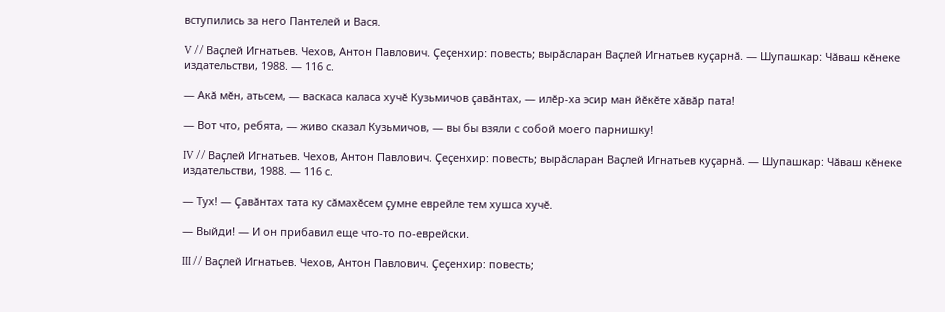вступились за него Пантелей и Вася.

V // Ваҫлей Игнатьев. Чехов, Антон Павлович. Ҫеҫенхир: повесть; вырӑсларан Ваҫлей Игнатьев куҫарнӑ. — Шупашкар: Чӑваш кӗнеке издательстви, 1988. — 116 с.

— Акӑ мӗн, атьсем, — васкаса каласа хучӗ Кузьмичов ҫавӑнтах, — илӗр-ха эсир ман йӗкӗте хӑвӑр пата!

— Вот что, ребята, — живо сказал Кузьмичов, — вы бы взяли с собой моего парнишку!

IV // Ваҫлей Игнатьев. Чехов, Антон Павлович. Ҫеҫенхир: повесть; вырӑсларан Ваҫлей Игнатьев куҫарнӑ. — Шупашкар: Чӑваш кӗнеке издательстви, 1988. — 116 с.

— Тух! — Ҫавӑнтах тата ку сӑмахӗсем ҫумне еврейле тем хушса хучӗ.

— Выйди! — И он прибавил еще что-то по-еврейски.

III // Ваҫлей Игнатьев. Чехов, Антон Павлович. Ҫеҫенхир: повесть;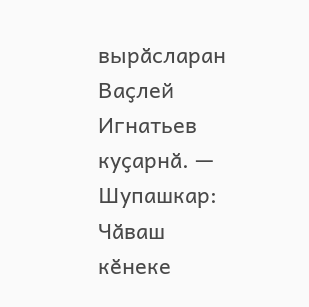вырӑсларан Ваҫлей Игнатьев куҫарнӑ. — Шупашкар: Чӑваш кӗнеке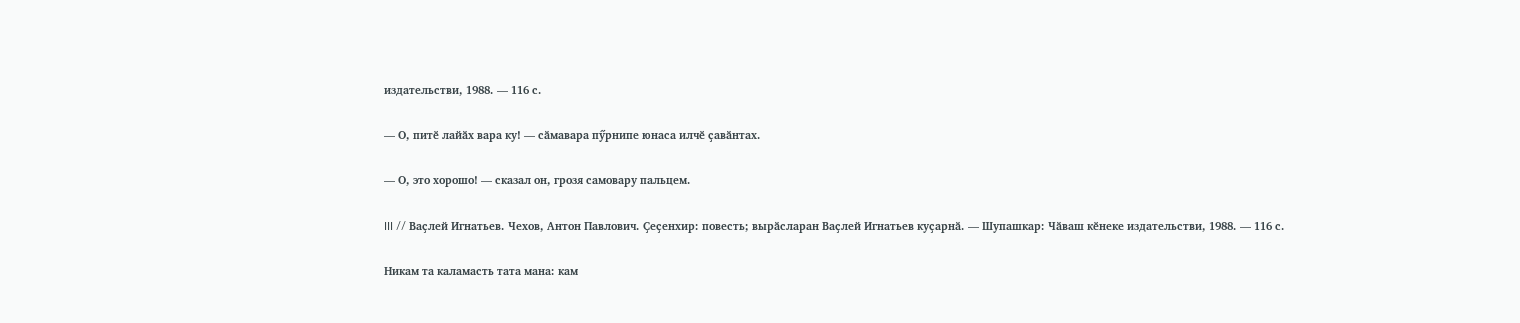издательстви, 1988. — 116 с.

— О, питӗ лайӑх вара ку! — сӑмавара пӳрнипе юнаса илчӗ ҫавӑнтах.

— О, это хорошо! — сказал он, грозя самовару пальцем.

III // Ваҫлей Игнатьев. Чехов, Антон Павлович. Ҫеҫенхир: повесть; вырӑсларан Ваҫлей Игнатьев куҫарнӑ. — Шупашкар: Чӑваш кӗнеке издательстви, 1988. — 116 с.

Никам та каламасть тата мана: кам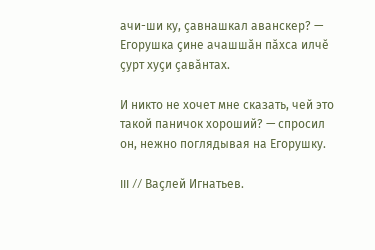ачи-ши ку, ҫавнашкал аванскер? — Егорушка ҫине ачашшӑн пӑхса илчӗ ҫурт хуҫи ҫавӑнтах.

И никто не хочет мне сказать, чей это такой паничок хороший? — спросил он, нежно поглядывая на Егорушку.

III // Ваҫлей Игнатьев.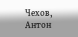Чехов, Антон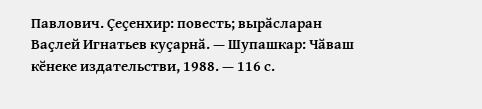Павлович. Ҫеҫенхир: повесть; вырӑсларан Ваҫлей Игнатьев куҫарнӑ. — Шупашкар: Чӑваш кӗнеке издательстви, 1988. — 116 с.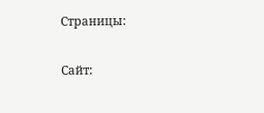Страницы:

Сайт: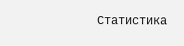Статистика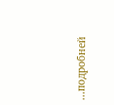...подробней